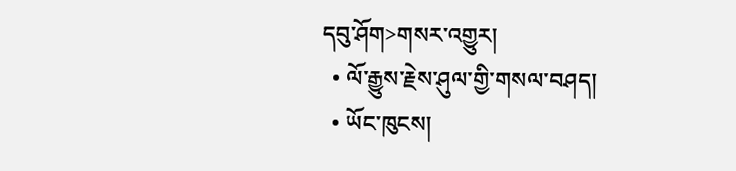དབུ་ཤོག>གསར་འགྱུར།
  • ལོ་རྒྱུས་རྗེས་ཤུལ་གྱི་གསལ་བཤད།
  • ཡོང་ཁུངས།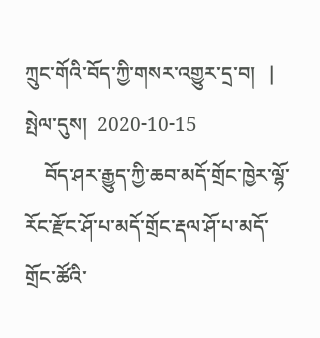ཀྲུང་གོའི་བོད་ཀྱི་གསར་འགྱུར་དྲ་བ།   |     སྤེལ་དུས།  2020-10-15
    བོད་ཤར་རྒྱུད་ཀྱི་ཆབ་མདོ་གྲོང་ཁྱེར་ལྷོ་རོང་རྫོང་ཤོ་པ་མདོ་གྲོང་རྡལ་ཤོ་པ་མདོ་གྲོང་ཚོའི་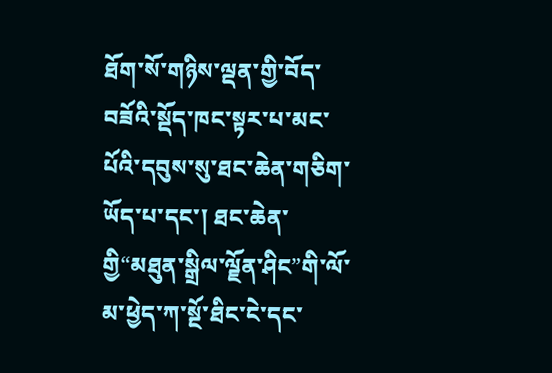ཐོག་སོ་གཉིས་ལྡན་གྱི་བོད་བཟོའི་སྡོད་ཁང་སྟར་པ་མང་པོའི་དབུས་སུ་ཐང་ཆེན་གཅིག་ཡོད་པ་དང་། ཐང་ཆེན་གྱི“མཐུན་སྒྲིལ་ལྗོན་ཤིང”གི་ལོ་མ་ཕྱེད་ཀ་སྔོ་ཐིང་ངེ་དང་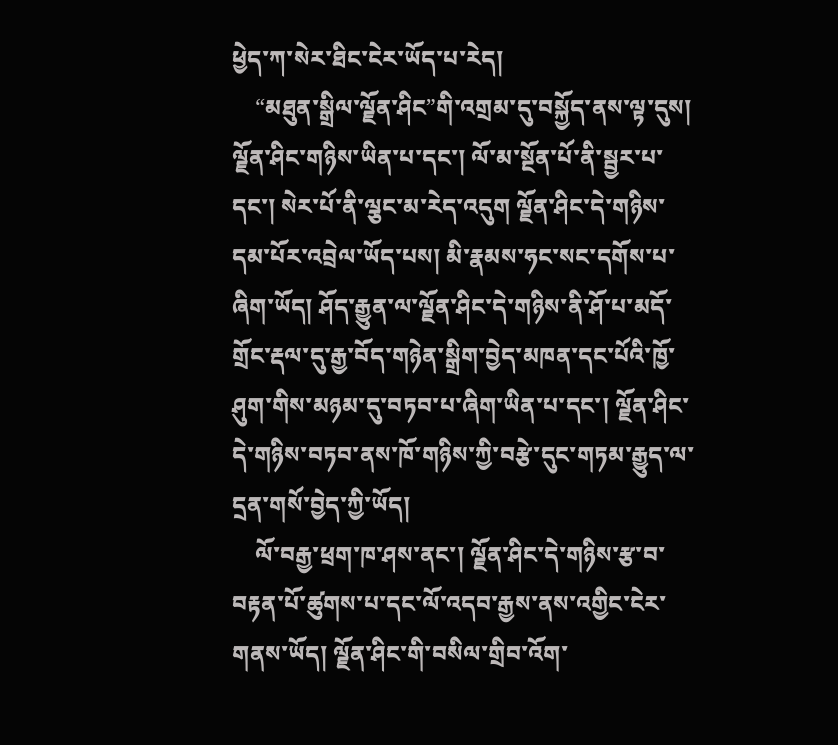ཕྱེད་ཀ་སེར་ཐིང་ངེར་ཡོད་པ་རེད།
    “མཐུན་སྒྲིལ་ལྗོན་ཤིང”གི་འགྲམ་དུ་བསྐྱོད་ནས་ལྟ་དུས། ལྗོན་ཤིང་གཉིས་ཡིན་པ་དང་། ལོ་མ་སྔོན་པོ་ནི་སྦྱར་པ་དང་། སེར་པོ་ནི་ལྕང་མ་རེད་འདུག ལྗོན་ཤིང་དེ་གཉིས་དམ་པོར་འབྲེལ་ཡོད་པས། མི་རྣམས་ཧང་སང་དགོས་པ་ཞིག་ཡོད། ཤོད་རྒྱུན་ལ་ལྗོན་ཤིང་དེ་གཉིས་ནི་ཤོ་པ་མདོ་གྲོང་རྡལ་དུ་རྒྱ་བོད་གཉེན་སྒྲིག་བྱེད་མཁན་དང་པོའི་ཁྱོ་ཤུག་གིས་མཉམ་དུ་བཏབ་པ་ཞིག་ཡིན་པ་དང་། ལྗོན་ཤིང་དེ་གཉིས་བཏབ་ནས་ཁོ་གཉིས་ཀྱི་བརྩེ་དུང་གཏམ་རྒྱུད་ལ་དྲན་གསོ་བྱེད་ཀྱི་ཡོད།
    ལོ་བརྒྱ་ཕྲག་ཁ་ཤས་ནང་། ལྗོན་ཤིང་དེ་གཉིས་རྩ་བ་བརྟན་པོ་ཚུགས་པ་དང་ལོ་འདབ་རྒྱས་ནས་འགྱིང་ངེར་གནས་ཡོད། ལྗོན་ཤིང་གི་བསིལ་གྲིབ་འོག་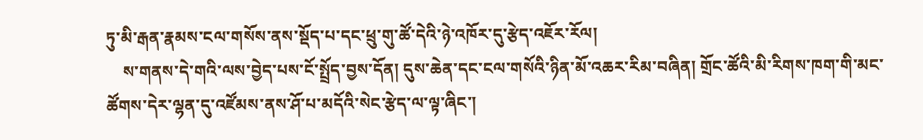ཏུ་མི་རྒན་རྣམས་ངལ་གསོས་ནས་སྡོད་པ་དང་ཕྲུ་གུ་ཚོ་དེའི་ཉེ་འཁོར་དུ་རྩེད་འཇོར་རོལ།
    ས་གནས་དེ་གའི་ལས་བྱེད་པས་ངོ་སྤྲོད་བྱས་དོན། དུས་ཆེན་དང་ངལ་གསོའི་ཉིན་མོ་འཆར་རིམ་བཞིན། གྲོང་ཚོའི་མི་རིགས་ཁག་གི་མང་ཚོགས་དེར་ལྷན་དུ་འཛོམས་ནས་ཤོ་པ་མདོའི་སེང་རྩེད་ལ་ལྟ་ཞིང་།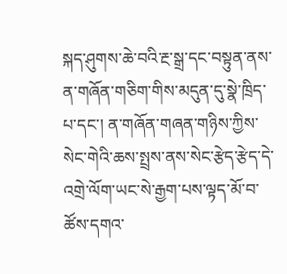སྐད་ཤུགས་ཆེ་བའི་རྔ་སྒྲ་དང་བསྟུན་ནས་ན་གཞོན་གཅིག་གིས་མདུན་དུ་སྣེ་ཁྲིད་པ་དང་། ན་གཞོན་གཞན་གཉིས་ཀྱིས་སེང་གེའི་ཆས་སྤྲས་ནས་སེང་རྩེད་རྩེད་དེ་འགྲེ་ལོག་ཡང་སེ་རྒྱག་པས་ལྟད་མོ་བ་ཚོས་དགའ་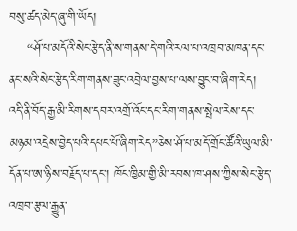བསུ་ཚད་མེད་ཞུ་གི་ཡོད།
    “ཤོ་པ་མདོའི་སེང་རྩེད་ནི་ས་གནས་དེ་གའི་རལ་པ་འཁྲབ་མཁན་དང་ནང་སའི་སེང་རྩེད་རིག་གནས་ཟུང་འབྲེལ་བྱས་པ་ལས་བྱུང་བ་ཞིག་རེད། འདི་ནི་བོད་རྒྱ་མི་རིགས་དབར་འགྲོ་འོང་དང་རིག་གནས་སྤེལ་རེས་དང་མཉམ་འདྲེས་བྱེད་པའི་དཔང་པོ་ཞིག་རེད”ཅེས་ཤོ་པ་མདོ་གྲོང་ཚོའི་ཡུལ་མི་དོན་པ་ཨ་ཉིས་བརྗོད་པ་དང་། ཁོང་ཁྱིམ་གྱི་མི་རབས་ཁ་ཤས་ཀྱིས་སེང་རྩེད་འཁྲབ་རྩལ་རྒྱུན་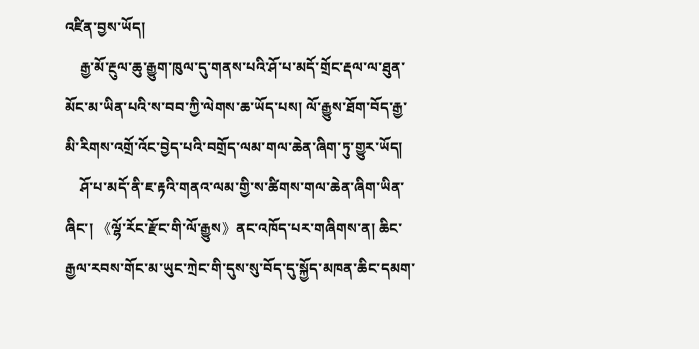འཛིན་བྱས་ཡོད།
    རྒྱ་མོ་རྔུལ་ཆུ་རྒྱུག་ཁུལ་དུ་གནས་པའི་ཤོ་པ་མདོ་གྲོང་རྡལ་ལ་ཐུན་མོང་མ་ཡིན་པའི་ས་བབ་ཀྱི་ལེགས་ཆ་ཡོད་པས། ལོ་རྒྱུས་ཐོག་བོད་རྒྱ་མི་རིགས་འགྲོ་འོང་བྱེད་པའི་བགྲོད་ལམ་གལ་ཆེན་ཞིག་ཏུ་གྱུར་ཡོད།
    ཤོ་པ་མདོ་ནི་ཇ་རྟའི་གནའ་ལམ་གྱི་ས་ཚིགས་གལ་ཆེན་ཞིག་ཡིན་ཞིང་། 《ལྷོ་རོང་རྫོང་གི་ལོ་རྒྱུས》ནང་འཁོད་པར་གཞིགས་ན། ཆིང་རྒྱལ་རབས་གོང་མ་ཡུང་ཀྲེང་གི་དུས་སུ་བོད་དུ་སྐྱོད་མཁན་ཆིང་དམག་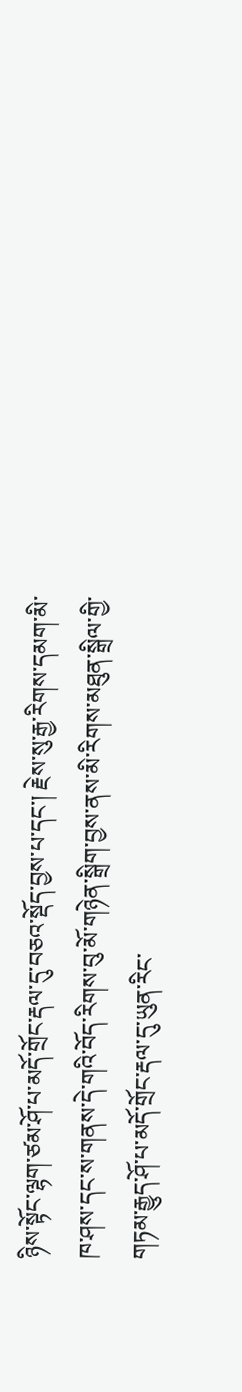ཉིས་སྟོང་ལྷག་ཙམ་ཤོ་པ་མདོ་གྲོང་རྡལ་དུ་བཅའ་སྡོད་བྱས་པ་དང་། རྗེས་སུ་རྒྱ་རིགས་དམག་མི་ཁ་ཤས་དང་ས་གནས་དེ་གའི་བོད་རིགས་བུ་མོ་གཉེན་སྒྲིག་བྱས་ནས་མི་རིགས་མཐུན་སྒྲིལ་གྱི་གཏམ་རྒྱུད་ཤོ་པ་མདོ་གྲོང་རྡལ་དུ་ཡུན་རིང་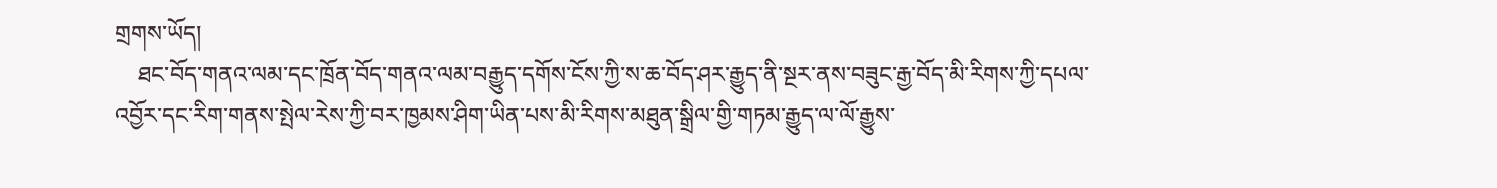གྲགས་ཡོད།
    ཐང་བོད་གནའ་ལམ་དང་ཁྲོན་བོད་གནའ་ལམ་བརྒྱུད་དགོས་ངོས་ཀྱི་ས་ཆ་བོད་ཤར་རྒྱུད་ནི་སྔར་ནས་བཟུང་རྒྱ་བོད་མི་རིགས་ཀྱི་དཔལ་འབྱོར་དང་རིག་གནས་སྤེལ་རེས་ཀྱི་བར་ཁྱམས་ཤིག་ཡིན་པས་མི་རིགས་མཐུན་སྒྲིལ་གྱི་གཏམ་རྒྱུད་ལ་ལོ་རྒྱུས་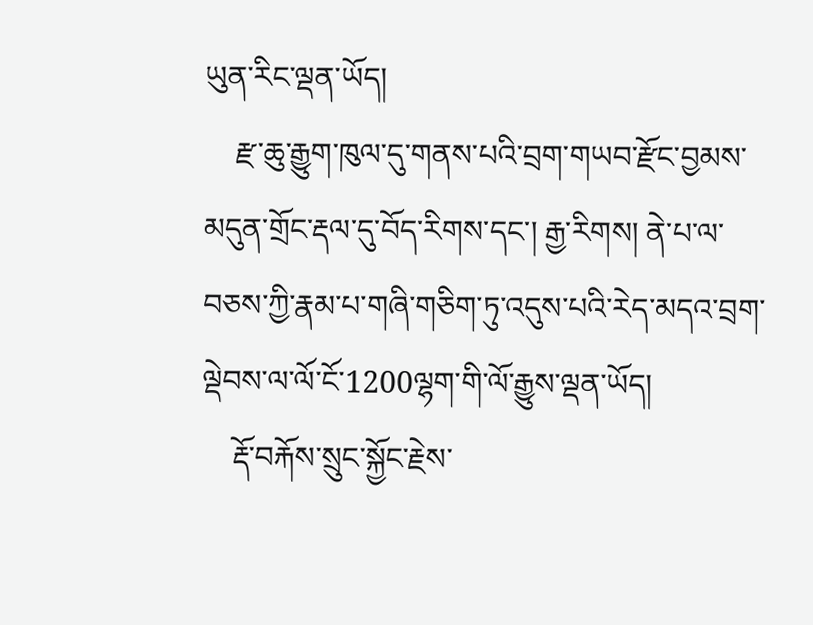ཡུན་རིང་ལྡན་ཡོད།
    རྫ་ཆུ་རྒྱུག་ཁུལ་དུ་གནས་པའི་བྲག་གཡབ་རྫོང་བྱམས་མདུན་གྲོང་རྡལ་དུ་བོད་རིགས་དང་། རྒྱ་རིགས། ནེ་པ་ལ་བཅས་ཀྱི་རྣམ་པ་གཞི་གཅིག་ཏུ་འདུས་པའི་རེད་མདའ་བྲག་ལྡེབས་ལ་ལོ་ངོ་1200ལྷག་གི་ལོ་རྒྱུས་ལྡན་ཡོད།
    རྡོ་བརྐོས་སྲུང་སྐྱོང་རྗེས་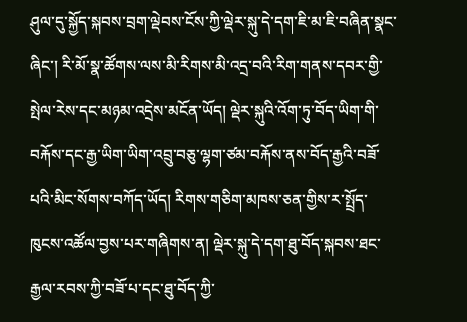ཤུལ་དུ་སྐྱོད་སྐབས་བྲག་ལྡེབས་ངོས་ཀྱི་ལྡེར་སྐུ་དེ་དག་ཇི་མ་ཇི་བཞིན་སྣང་ཞིང་། རི་མོ་སྣ་ཚོགས་ལས་མི་རིགས་མི་འདྲ་བའི་རིག་གནས་དབར་གྱི་སྤེལ་རེས་དང་མཉམ་འདྲེས་མངོན་ཡོད། ལྡེར་སྐུའི་འོག་ཏུ་བོད་ཡིག་གི་བརྐོས་དང་རྒྱ་ཡིག་ཡིག་འབྲུ་བཅུ་ལྷག་ཙམ་བརྐོས་ནས་བོད་རྒྱའི་བཟོ་པའི་མིང་སོགས་བཀོད་ཡོད། རིགས་གཅིག་མཁས་ཅན་གྱིས་ར་སྤྲོད་ཁུངས་འཚོལ་བྱས་པར་གཞིགས་ན། ལྡེར་སྐུ་དེ་དག་ཐུ་བོད་སྐབས་ཐང་རྒྱལ་རབས་ཀྱི་བཟོ་པ་དང་ཐུ་བོད་ཀྱི་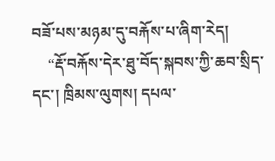བཟོ་པས་མཉམ་དུ་བརྐོས་པ་ཞིག་རེད།
    “རྡོ་བརྐོས་དེར་ཐུ་བོད་སྐབས་ཀྱི་ཆབ་སྲིད་དང་། ཁྲིམས་ལུགས། དཔལ་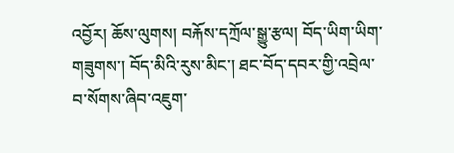འབྱོར། ཆོས་ལུགས། བརྐོས་དཀྲོལ་སྒྱུ་རྩལ། བོད་ཡིག་ཡིག་གཟུགས་། བོད་མིའི་རུས་མིང་། ཐང་བོད་དབར་གྱི་འབྲེལ་བ་སོགས་ཞིབ་འཇུག་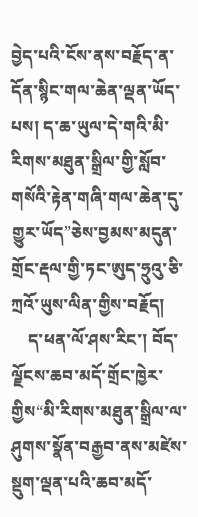བྱེད་པའི་ངོས་ནས་བརྗོད་ན་དོན་སྙིང་གལ་ཆེན་ལྡན་ཡོད་པས། ད་ཆ་ཡུལ་དེ་གའི་མི་རིགས་མཐུན་སྒྲིལ་གྱི་སློབ་གསོའི་རྟེན་གཞི་གལ་ཆེན་དུ་གྱུར་ཡོད”ཅེས་བྱམས་མདུན་གྲོང་རྡལ་གྱི་ཏང་ཨུད་ཧྲུའུ་ཅི་ཀྲའོ་ཡུས་ལིན་གྱིས་བརྗོད།
    ད་ཕན་ལོ་ཤས་རིང་། བོད་ལྗོངས་ཆབ་མདོ་གྲོང་ཁྱེར་གྱིས“མི་རིགས་མཐུན་སྒྲིལ་ལ་ཤུགས་སྣོན་བརྒྱབ་ནས་མཛེས་སྡུག་ལྡན་པའི་ཆབ་མདོ་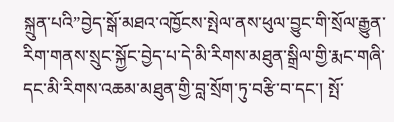སྐྲུན་པའི”བྱེད་སྒོ་མཐའ་འཁྱོངས་སྤེལ་ནས་ཕུལ་བྱུང་གི་སྲོལ་རྒྱུན་རིག་གནས་སྲུང་སྐྱོང་བྱེད་པ་དེ་མི་རིགས་མཐུན་སྒྲིལ་གྱི་རྨང་གཞི་དང་མི་རིགས་འཆམ་མཐུན་གྱི་བླ་སྲོག་ཏུ་བརྩི་བ་དང་། སྤོ་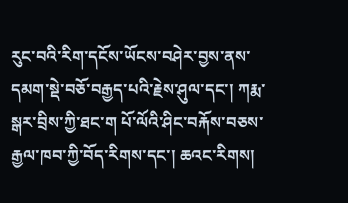རུང་བའི་རིག་དངོས་ཡོངས་བཤེར་བྱས་ནས་དམག་སྡེ་བཅོ་བརྒྱད་པའི་རྗེས་ཤུལ་དང་། ཀརྨ་སྒར་བྲིས་ཀྱི་ཐང་ག པོ་ལོའི་ཤིང་བརྐོས་བཅས་རྒྱལ་ཁབ་ཀྱི་བོད་རིགས་དང་། ཆའང་རིགས།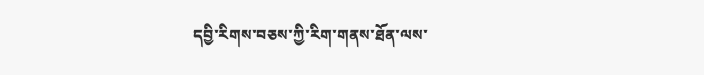དབྱི་རིགས་བཅས་ཀྱི་རིག་གནས་ཐོན་ལས་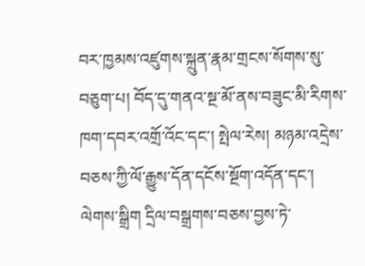བར་ཁྱམས་འཛུགས་སྐྲུན་རྣམ་གྲངས་སོགས་སུ་བཅུག་པ། བོད་དུ་གནའ་སྔ་མོ་ནས་བཟུང་མི་རིགས་ཁག་དབར་འགྲོ་འོང་དང་། སྤེལ་རེས། མཉམ་འདྲེས་བཅས་ཀྱི་ལོ་རྒྱུས་དོན་དངོས་སྔོག་འདོན་དང་། ལེགས་སྒྲིག དྲིལ་བསྒྲགས་བཅས་བྱས་ཏེ་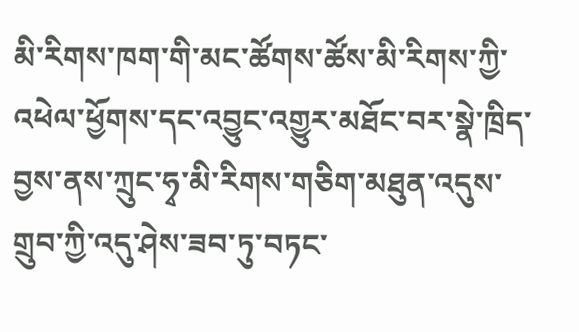མི་རིགས་ཁག་གི་མང་ཚོགས་ཚོས་མི་རིགས་ཀྱི་འཕེལ་ཕྱོགས་དང་འབྱུང་འགྱུར་མཐོང་བར་སྣེ་ཁྲིད་བྱས་ནས་ཀྲུང་ཧྭ་མི་རིགས་གཅིག་མཐུན་འདུས་གྲུབ་ཀྱི་འདུ་ཤེས་ཟབ་ཏུ་བཏང་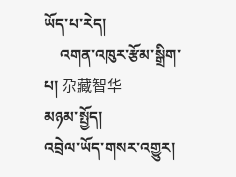ཡོད་པ་རེད།
    འགན་འཁུར་རྩོམ་སྒྲིག་པ། 尕藏智华
མཉམ་སྤྱོད།
འབྲེལ་ཡོད་གསར་འགྱུར།